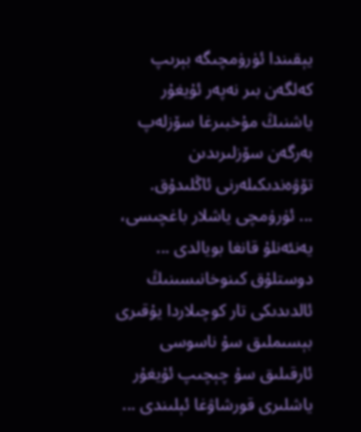يېقىندا ئۈرۈمچىگە بېرىپ كەلگەن بىر نەپەر ئۇيغۇر ياشنىڭ مۇخبىرغا سۆزلەپ بەرگەن سۆزلىرىدىن تۆۋەندىكىلەرنى ئاڭلىدۇق.
... ئۈرۈمچى ياشلار باغچىسى، يەنئەنلۇ قانغا بويالدى ... دوستلۇق كىنوخانىسىنىڭ ئالدىدىكى تار كوچىلاردا يۇقىرى بېسىملىق سۇ ناسوسى ئارقىلىق سۇ چېچىپ ئۇيغۇر ياشلىرى قورشاۋغا ئېلىندى ...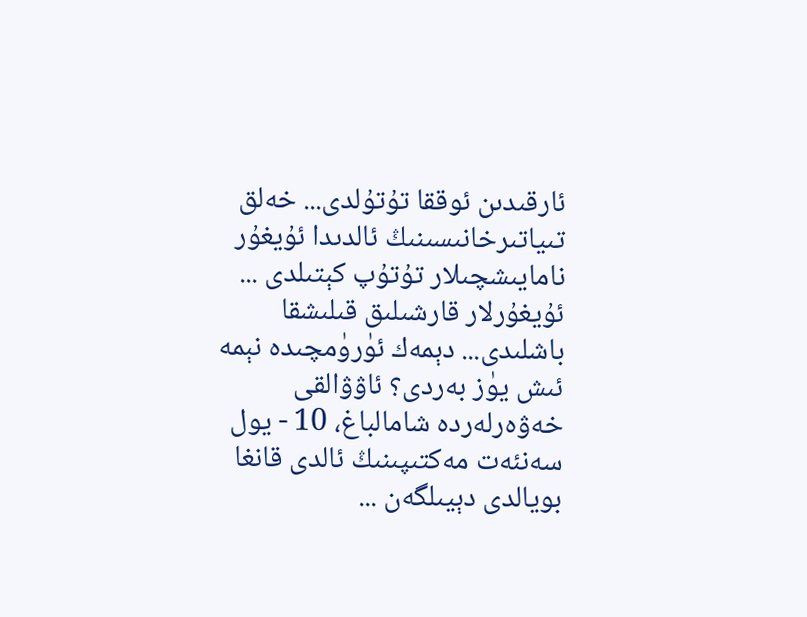ئارقىدىن ئوققا تۇتۇلدى... خەلق تىياتىرخانىسىنىڭ ئالدىدا ئۇيغۇر نامايىشچىلار تۇتۇپ كېتىلدى ... ئۇيغۇرلار قارشىلىق قىلىشقا باشلىدى... دېمەك ئۈرۈمچىدە نېمە ئىش يۈز بەردى؟ ئاۋۋالقى خەۋەرلەردە شامالباغ، 10 - يول سەنئەت مەكتىپىنىڭ ئالدى قانغا بويالدى دېيىلگەن ...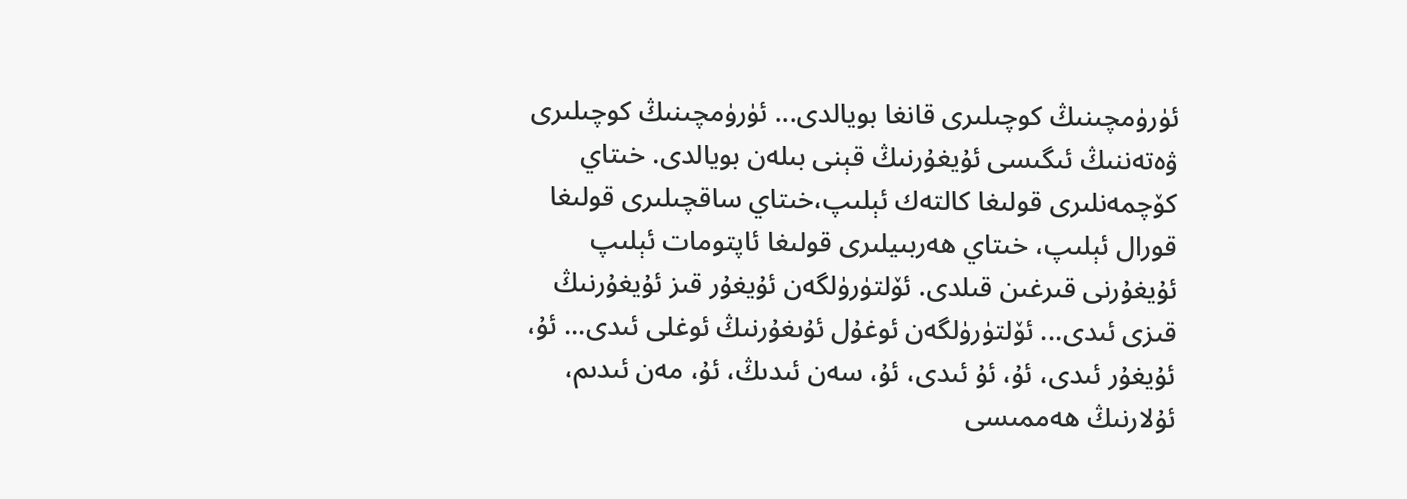ئۈرۈمچىنىڭ كوچىلىرى قانغا بويالدى... ئۈرۈمچىنىڭ كوچىلىرى ۋەتەننىڭ ئىگىسى ئۇيغۇرنىڭ قېنى بىلەن بويالدى. خىتاي كۆچمەنلىرى قولىغا كالتەك ئېلىپ،خىتاي ساقچىلىرى قولىغا قورال ئېلىپ، خىتاي ھەربىيلىرى قولىغا ئاپتومات ئېلىپ ئۇيغۇرنى قىرغىن قىلدى. ئۆلتۈرۈلگەن ئۇيغۇر قىز ئۇيغۇرنىڭ قىزى ئىدى... ئۆلتۈرۈلگەن ئوغۇل ئۇىغۇرنىڭ ئوغلى ئىدى... ئۇ، ئۇيغۇر ئىدى، ئۇ، ئۇ ئىدى، ئۇ، سەن ئىدىڭ، ئۇ، مەن ئىدىم، ئۇلارنىڭ ھەممىسى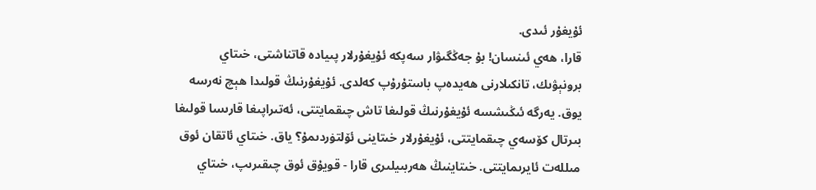ئۇيغۇر ئىدى.
قارا، ھەي ئىنسان! بۇ جەڭگىۋار سەپكە ئۇيغۇرلار پىيادە قاتناشتى، خىتاي برونېۋىك، تانكىلارنى ھەيدەپ باستۇرۇپ كەلدى. ئۇيغۇرنىڭ قولىدا ھېچ نەرسە يوق. يەرگە ئىڭىشسە ئۇيغۇرنىڭ قولىغا تاش چىقمايتتى، ئەتىراپىغا قارىسا قولىغا بىرتال كۆسەي چىقمايتتى، ئۇيغۇرلار خىتاينى ئۆلتۈردىمۇ؟ ياق. خىتاي ئاتقان ئوق مىللەت ئايرىمايتتى. خىتاينىڭ ھەربىيلىرى قارا - قويۇق ئوق چىقىرىپ، خىتاي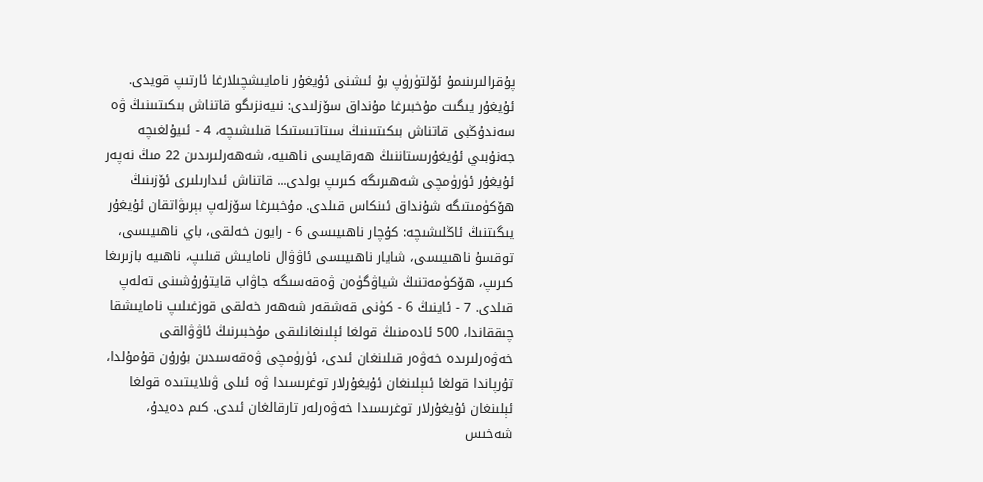پۇقرالىرىنىمۇ ئۆلتۈرۈپ بۇ ئىشنى ئۇيغۇر نامايىشچىلارغا ئارتىپ قويدى.
ئۇيغۇر يىگىت مۇخبىرغا مۇنداق سۆزلىدى: نىيەنزىگو قاتناش بىكىتىىنىڭ ۋە سەندۇڭبى قاتناش بىكىتىىنىڭ سىتاتىستىكا قىلىشىچە، 4 - ئىيۇلغىچە جەنۇبىي ئۇيغۇرىستاننىڭ ھەرقايسى ناھىيە، شەھەرلىرىدىن 22 مىڭ نەپەر ئۇيغۇر ئۈرۈمچى شەھىرىگە كىرىپ بولدى... قاتناش ئىدارىلىرى ئۆزىنىڭ ھۆكۈمىتىگە شۇنداق ئىنكاس قىلدى. مۇخبىرغا سۆزلەپ بېرىۋاتقان ئۇيغۇر يىگىتنىڭ ئاڭلىشىچە: كۇچار ناھىيىسى 6 - رايون خەلقى، باي ناھىيىسى، توقسۇ ناھىيىسى، شايار ناھىيىسى ئاۋۋال نامايىش قىلىپ، ناھىيە بازىرىغا كىرىپ، ھۆكۈمەتنىڭ شياۋگۈەن ۋەقەسىگە جاۋاب قايتۇرۇشىنى تەلەپ قىلدى. 7 - ئاينىڭ 6 - كۈنى قەشقەر شەھەر خەلقى قوزغىلىپ نامايىشقا چىققاندا، 500 ئادەمنىڭ قولغا ئېلىنغانلىقى مۇخبىرنىڭ ئاۋۋالقى خەۋەرلىرىدە خەۋەر قىلىنغان ئىدى، ئۈرۈمچى ۋەقەسىدىن بۇرۇن قۇمۇلدا، تۇرپاندا قولغا ئىېلىنغان ئۇيغۇرلار توغرىسىدا ۋە ئىلى ۋىلايىتىدە قولغا ئېلىنغان ئۇيغۇرلار توغرىسىدا خەۋەرلەر تارقالغان ئىدى. كىم دەيدۇ، شەخىس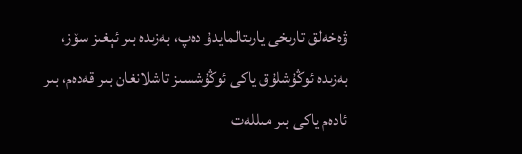ۋەخەلق تارىخى يارىتالمايدۇ دەپ، بەزىدە بىر ئېغىز سۆز، بەزىدە ئوڭۇشلۇق ياكى ئوڭۇشسىز تاشلانغان بىر قەدەم، بىر ئادەم ياكى بىر مىللەت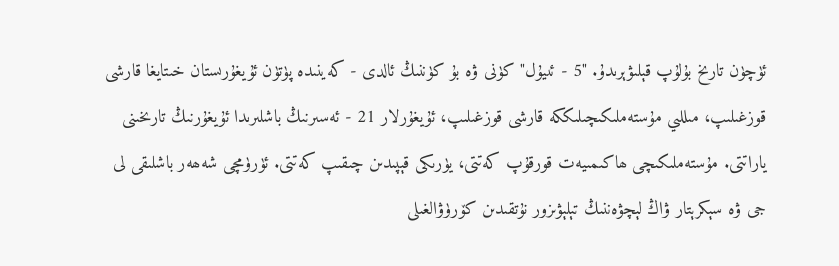ئۈچۈن تارىخ بۇلۇپ قېلىۋېرىدۇ. "5 - ئىيۇل" كۈنى ۋە بۇ كۈننىڭ ئالدى - كەينىدە پۈتۈن ئۇيغۇرىستان خىتايغا قارشى قوزغىلىپ، مىللىي مۇستەملىكىچىلىككە قارشى قوزغىلىپ، ئۇيغۇرلار 21 - ئەسىرنىڭ باشلىرىدا ئۇيغۇرنىڭ تارىخىنى ياراتتى. مۇستەملىكىچى ھاكىمىيەت قورقۇپ كەتتى، يۈرىكى قېپىدىن چىقىپ كەتتى. ئۈرۈمچى شەھەر باشلىقى لى جى ۋە سېكرېتار ۋاڭ لېچۋەننىڭ تېلېۋىزور نۇتقىدىن كۆرۈۋالغىلى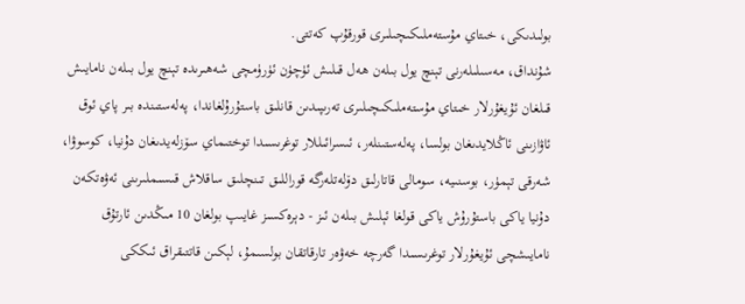بولىدىكى، خىتاي مۇستەملىكىچىلىرى قورقۇپ كەتتى.
شۇنداق، مەسىلىلەرنى تېنچ يول بىلەن ھەل قىلىش ئۈچۈن ئۈرۈمچى شەھىرىدە تېنچ يول بىلەن نامايىش قىلغان ئۇيغۇرلار خىتاي مۇستەملىكىچىلىرى تەرىپىدىن قانلىق باستۇرۇلغاندا، پەلەستىندە بىر پاي ئوق ئاۋازىنى ئاڭلايدىغان بولسا، پەلەستىنلەر، ئىسرائىللار توغرىسىدا توختىماي سۆزلەيدىغان دۇنيا، كوسوۋا، شەرقى تېمۈر، بوسنىيە، سومالى قاتارلىق دۆلەتلەرگە قوراللىق تىنچلىق ساقلاش قىسىملىرىنى ئەۋەتكەن دۇنيا ياكى باستۇرۇش ياكى قولغا ئېلىش بىلەن ئىز - دېرەكسىز غايىپ بولغان 10 مىڭدىن ئارتۇق نامايىشچى ئۇيغۇرلار توغرىسىدا گەرچە خەۋەر تارقاتقان بولسىمۇ، لېكىن قاتتىقراق ئىككى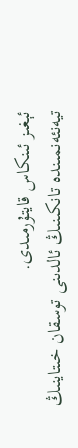ئېغىز ئىنكاس قايتۇرمىدى.
تيەنئەنمىندە تانكىنىڭ ئالدىنى توسقان خىتاينىڭ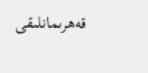قەھرىمانلىقى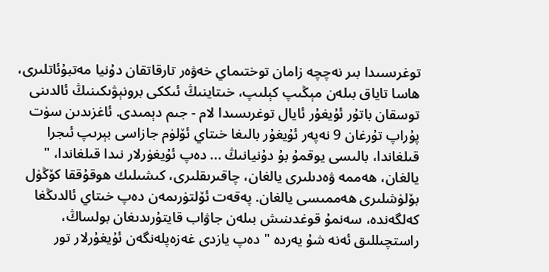توغرىسىدا بىر نەچچە زامان توختىماي خەۋەر تارقاتقان دۇنيا مەتبۇئاتلىرى، ھاسا تاياق بىلەن مېڭىپ كېلىپ، خىتاينىڭ ئىككى برونېۋىكىنىڭ ئالدىنى توسقان باتۇر ئۇيغۇر ئايال توغرىسىدا لام - جىم دېمىدى. ئاغزىدىن سۈت پۇراپ تۇرغان 9 نەپەر ئۇيغۇر بالىغا خىتاي ئۆلۈم جازاسى بېرىپ ئىجرا قىلغاندا، بالىسى يوقمۇ بۇ دۇنيانىڭ ... دەپ ئۇيغۈرلار نىدا قىلغاندا، " يالغان، ھەممە ۋەدىلىرى يالغان، چاقىرىقلىرى، كىشىلىك ھوقۇققا كۆڭۈل بۆلۈشلىرى ھەممىسى يالغان. پەقەت ئۆلتۈرىمەن دەپ خىتاي ئالدىڭغا كەلگەندە، سەنمۇ قوغدىنىش بىلەن جاۋاب قايتۇرىدىغان بولساڭ، راستچىللىق ئەنە شۇ يەردە " دەپ يازدى غەزەپلەنگەن ئۇيغۇرلار تور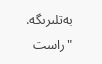بەتلىرىگە.
"راست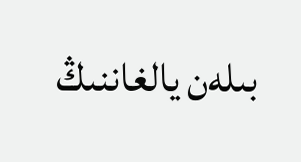بىلەن يالغاننىڭ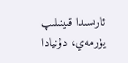ئارىسىدا قىينىلىپ يۈرمەي، دۇنيادا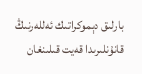بارلىق دېموكراتىك ئەللەرنىڭ قانۇنلىرىدا قەيت قىلىنغان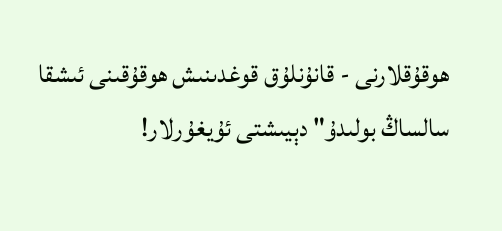ھوقۇقلارنى - قانۇنلۇق قوغدىنىش ھوقۇقىنى ئىشقا سالساڭ بولىدۇ" دېيىشتى ئۇيغۇرلار!